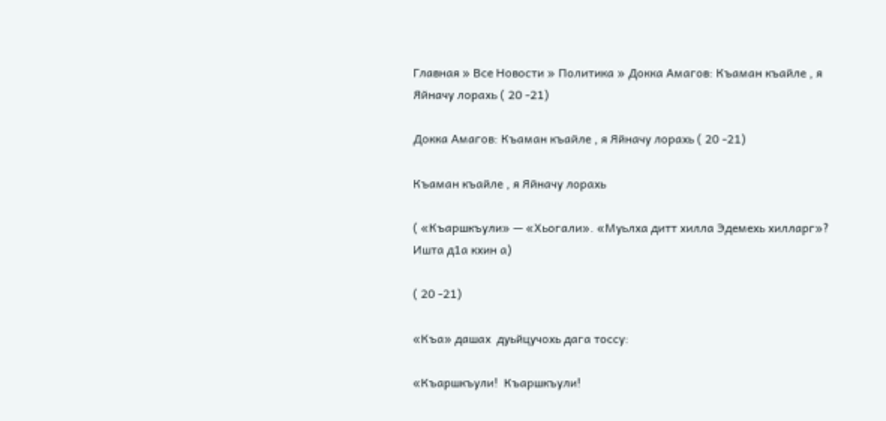Главная » Все Новости » Политика » Докка Амагов: Къаман къайле , я Яйначу лорахь ( 20 -21)

Докка Амагов: Къаман къайле , я Яйначу лорахь ( 20 -21)

Къаман къайле , я Яйначу лорахь

( «Къаршкъули» — «Хьогали». «Муьлха дитт хилла Эдемехь хилларг»? Ишта д1а кхин а)

( 20 -21)

«Къа» дашах  дуьйцучохь дага тоссу:

«Къаршкъули!  Къаршкъули!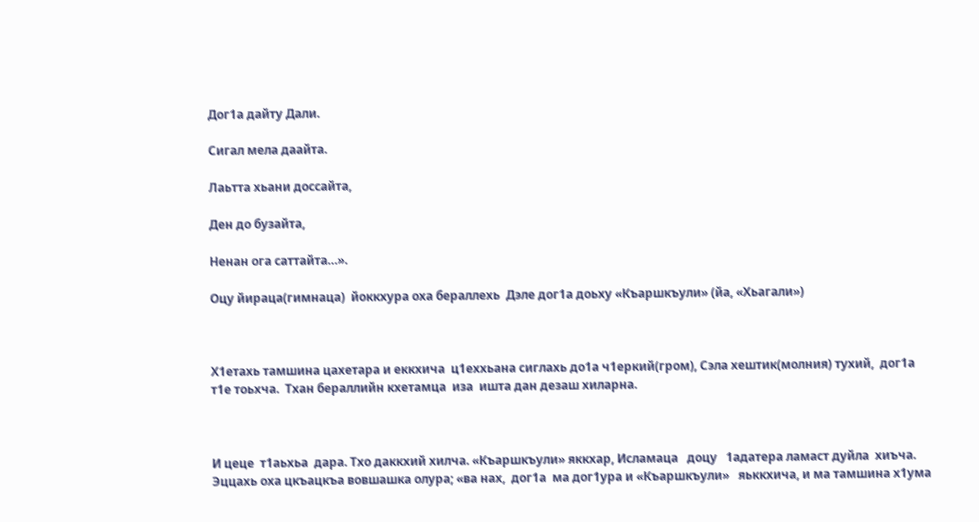Дог1а дайту Дали.

Сигал мела даайта.

Лаьтта хьани доссайта,

Ден до бузайта,

Ненан ога саттайта…».

Оцу йираца(гимнаца)  йоккхура оха бераллехь  Дэле дог1а доьху «Къаршкъули» (йа, «Хьагали»)



Х1етахь тамшина цахетара и еккхича  ц1еххьана сиглахь до1а ч1еркий(гром), Сэла хештик(молния) тухий,  дог1а т1е тоьхча.  Тхан бераллийн кхетамца  иза  ишта дан дезаш хиларна.



И цеце  т1аьхьа  дара. Тхо даккхий хилча. «Къаршкъули» яккхар, Исламаца   доцу   1адатера ламаст дуйла  хиъча. Эццахь оха цкъацкъа вовшашка олура; «ва нах,  дог1а  ма дог1ура и «Къаршкъули»   яьккхича, и ма тамшина х1ума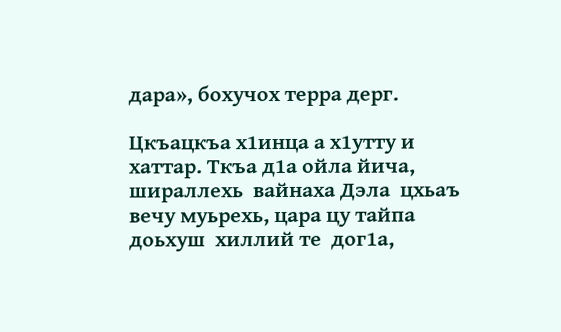дара», бохучох терра дерг.

Цкъацкъа х1инца а х1утту и хаттар. Ткъа д1а ойла йича, шираллехь  вайнаха Дэла  цхьаъ вечу муьрехь, цара цу тайпа доьхуш  хиллий те  дог1а,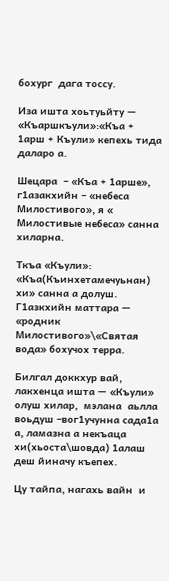бохург  дага тоссу.

Иза ишта хоьтуьйту — «Къаршкъули»:«Къа + 1арш + Къули» кепехь тида даларо а.

Шецара  – «Къа + 1арше», г1азакхийн – «небеса Милостивого», я « Милостивые небеса» санна хиларна.

Ткъа «Къули»: «Къа(Къинхетамечуьнан) хи» санна а долуш. Г1азкхийн маттара — «родник  Милостивого»\«Святая вода» бохучох терра.

Билгал доккхур вай, лакхенца ишта — «Къули» олуш хилар,  мэлана  аьлла  воьдуш –вог1учунна сада1а а, ламазна а некъаца  хи(хьоста\шовда) 1алаш деш йиначу къепех.

Цу тайпа, нагахь вайн  и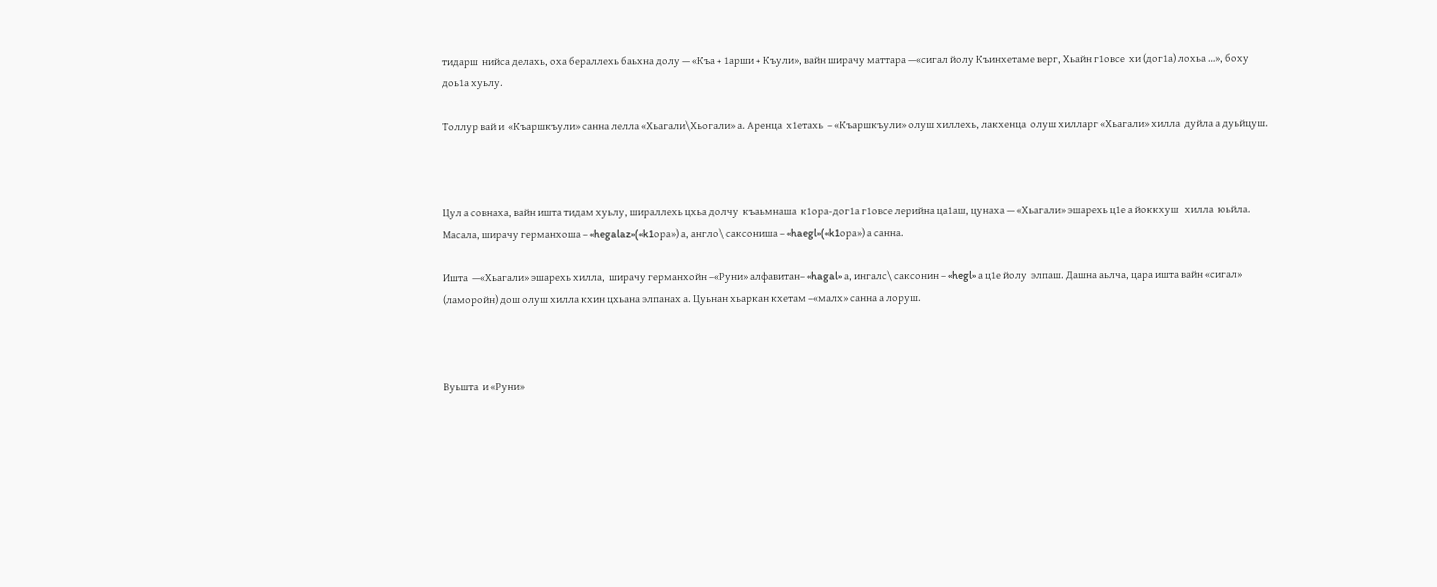тидарш  нийса делахь, оха бераллехь баьхна долу — «Къа + 1арши + Къули», вайн ширачу маттара —«сигал йолу Къинхетаме верг, Хьайн г1овсе  хи (дог1а) лохьа …», боху доь1а хуьлу.

Толлур вай и  «Къаршкъули» санна лелла «Хьагали\Хьогали» а. Аренца  х1етахь  – «Къаршкъули» олуш хиллехь, лакхенца  олуш хилларг «Хьагали» хилла  дуйла а дуьйцуш.



Цул а совнаха, вайн ишта тидам хуьлу, шираллехь цхьа долчу  къаьмнаша  к1ора-дог1а г1овсе лерийна ца1аш, цунаха — «Хьагали» эшарехь ц1е а йоккхуш   хилла  юьйла.  Масала, ширачу германхоша – «hegalaz»(«k1ора») а, англо\ саксониша – «haegl»(«k1ора») а санна.

Ишта  —«Хьагали» эшарехь хилла,  ширачу германхойн –«Руни» алфавитан– «hagal» а, ингалс\ саксонин – «hegl» а ц1е йолу  элпаш. Дашна аьлча, цара ишта вайн «сигал» (ламоройн) дош олуш хилла кхин цхьана элпанах а. Цуьнан хьаркан кхетам –«малх» санна а лоруш.



Вуьшта  и «Руни»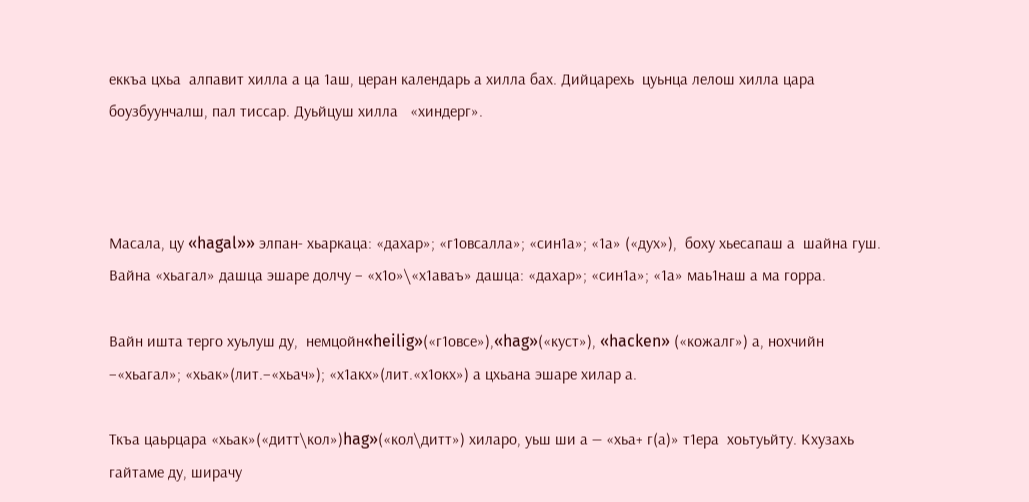еккъа цхьа  алпавит хилла а ца 1аш, церан календарь а хилла бах. Дийцарехь  цуьнца лелош хилла цара  боузбуунчалш, пал тиссар. Дуьйцуш хилла   «хиндерг».



Масала, цу «hagal»» элпан- хьаркаца: «дахар»; «г1овсалла»; «син1а»; «1а» («дух»),  боху хьесапаш а  шайна гуш. Вайна «хьагал» дашца эшаре долчу – «х1о»\«х1аваъ» дашца: «дахар»; «син1а»; «1а» маь1наш а ма горра.

Вайн ишта терго хуьлуш ду,  немцойн«heilig»(«г1овсе»),«hag»(«куст»), «hacken» («кожалг») а, нохчийн –«хьагал»; «хьак»(лит.–«хьач»); «х1акх»(лит.«х1окх») а цхьана эшаре хилар а.

Ткъа цаьрцара «хьак»(«дитт\кол»)hag»(«кол\дитт») хиларо, уьш ши а — «хьа+ г(а)» т1ера  хоьтуьйту. Кхузахь гайтаме ду, ширачу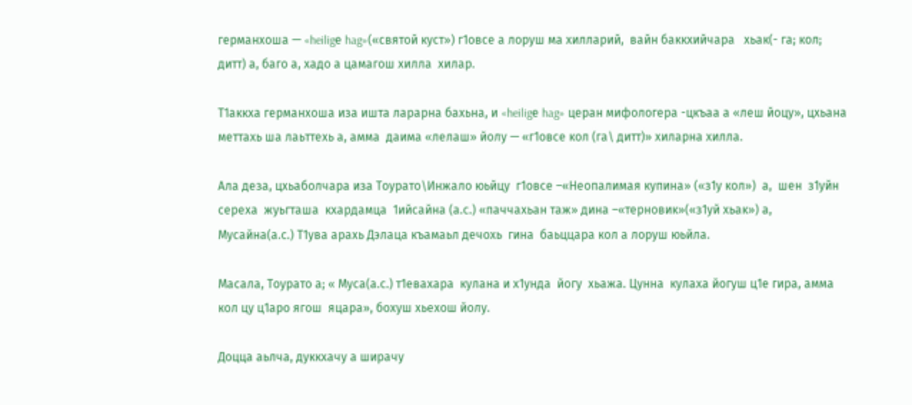германхоша — «heiligе hag»(«святой куст») г1овсе а лоруш ма хилларий,  вайн баккхийчара   хьак(- га; кол; дитт) а, баго а, хадо а цамагош хилла  хилар.

Т1аккха германхоша иза ишта ларарна бахьна, и «heiligе hag» церан мифологера -цкъаа а «леш йоцу», цхьана меттахь ша лаьттехь а, амма  даима «лелаш» йолу — «г1овсе кол (га\ дитт)» хиларна хилла.

Ала деза, цхьаболчара иза Тоурато\Инжало юьйцу  г1овсе –«Неопалимая купина» («з1у кол»)  а,  шен  з1уйн сереха  жуьгташа  кхардамца  1ийсайна (а.с.) «паччахьан таж» дина –«терновик»(«з1уй хьак») а,  Мусайна(а.с.) Т1ува арахь Дэлаца къамаьл дечохь  гина  баьццара кол а лоруш юьйла.

Масала, Тоурато а; « Муса(а.с.) т1евахара  кулана и х1унда  йогу  хьажа. Цунна  кулаха йогуш ц1е гира, амма кол цу ц1аро ягош  яцара», бохуш хьехош йолу.

Доцца аьлча, дуккхачу а ширачу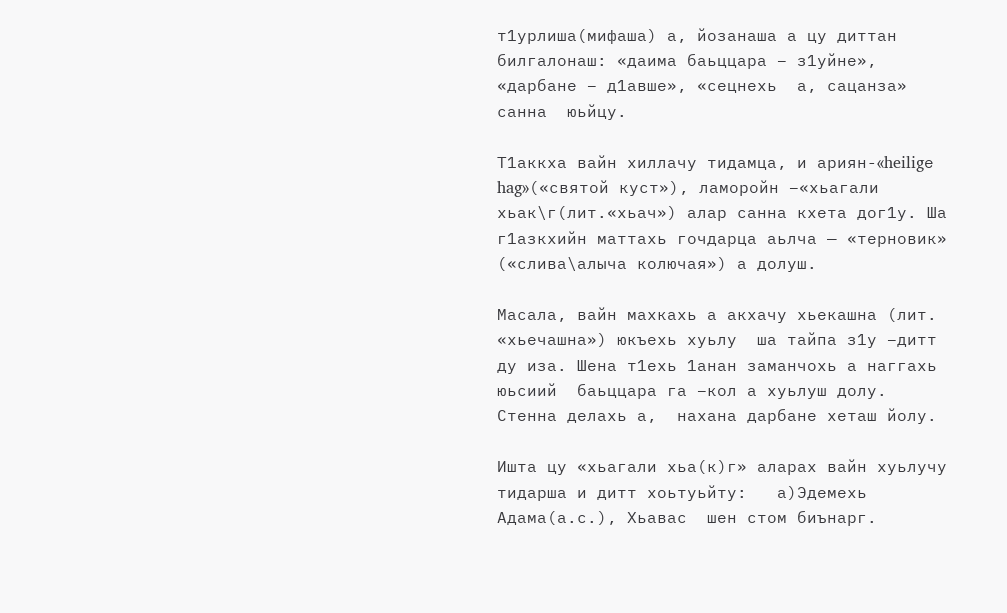т1урлиша(мифаша) а, йозанаша а цу диттан билгалонаш: «даима баьццара – з1уйне», «дарбане – д1авше», «сецнехь  а, сацанза» санна  юьйцу.

Т1аккха вайн хиллачу тидамца, и ариян-«heiligе hag»(«святой куст»), ламоройн –«хьагали хьак\г(лит.«хьач») алар санна кхета дог1у. Ша г1азкхийн маттахь гочдарца аьлча — «терновик» («слива\алыча колючая») а долуш.

Масала, вайн махкахь а акхачу хьекашна (лит. «хьечашна») юкъехь хуьлу  ша тайпа з1у –дитт ду иза. Шена т1ехь 1анан заманчохь а наггахь юьсиий  баьццара га –кол а хуьлуш долу.  Стенна делахь а,  нахана дарбане хеташ йолу.

Ишта цу «хьагали хьа(к)г» аларах вайн хуьлучу тидарша и дитт хоьтуьйту:   а)Эдемехь  Адама(а.с.), Хьавас  шен стом биънарг.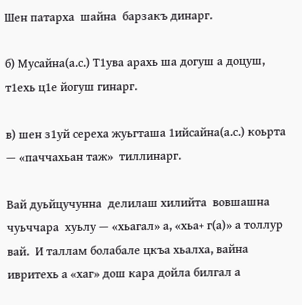Шен патарха  шайна  барзакъ динарг.

б) Мусайна(а.с.) Т1ува арахь ша догуш а доцуш, т1ехь ц1е йогуш гинарг.

в) шен з1уй сереха жуьгташа 1ийсайна(а.с.) коьрта — «паччахьан таж»  тиллинарг.

Вай дуьйцучунна  делилаш хилийта  вовшашна чуьччара  хуьлу — «хьагал» а, «хьа+ г(а)» а толлур вай.  И таллам болабале цкъа хьалха, вайна ивритехь а «хаг» дош кара дойла билгал а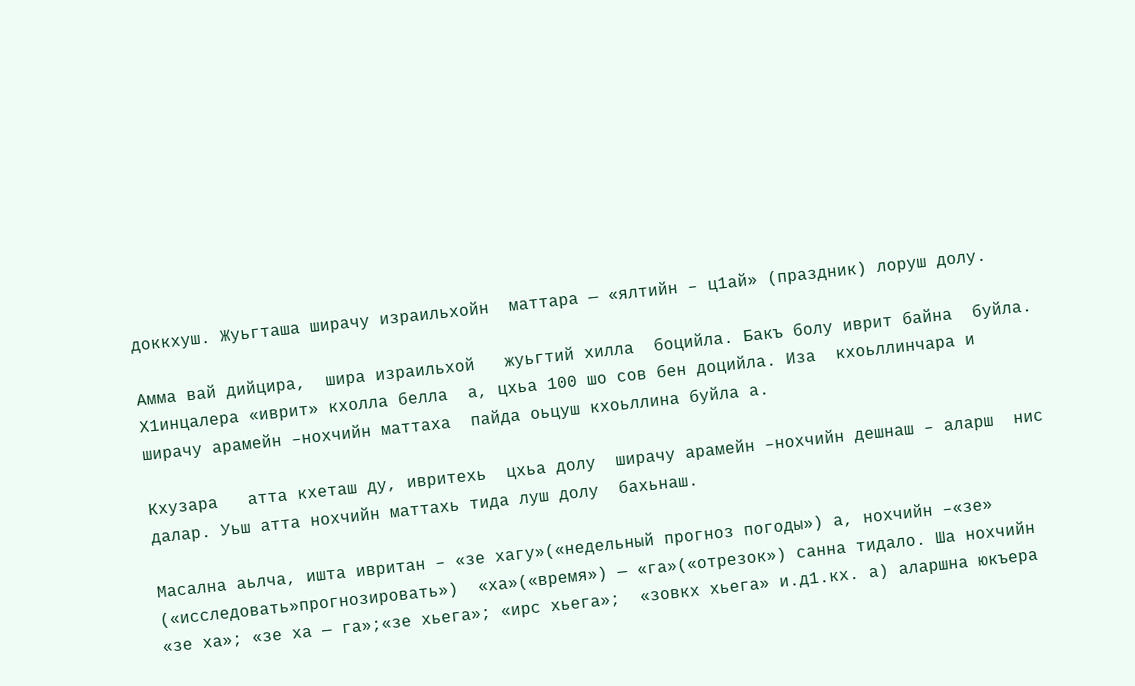доккхуш. Жуьгташа ширачу израильхойн  маттара — «ялтийн – ц1ай» (праздник) лоруш долу.

Амма вай дийцира,  шира израильхой   жуьгтий хилла  боцийла. Бакъ болу иврит байна  буйла.  Х1инцалера «иврит» кхолла белла  а, цхьа 100 шо сов бен доцийла. Иза  кхоьллинчара и ширачу арамейн –нохчийн маттаха  пайда оьцуш кхоьллина буйла а.

Кхузара   атта кхеташ ду, ивритехь  цхьа долу  ширачу арамейн –нохчийн дешнаш – аларш  нис далар. Уьш атта нохчийн маттахь тида луш долу  бахьнаш.

Масална аьлча, ишта ивритан – «зе хагу»(«недельный прогноз погоды») а, нохчийн –«зе» («исследовать»прогнозировать»)  «ха»(«время») — «га»(«отрезок») санна тидало. Ша нохчийн «зе ха»; «зе ха — га»;«зе хьега»; «ирс хьега»;  «зовкх хьега» и.д1.кх. а) аларшна юкъера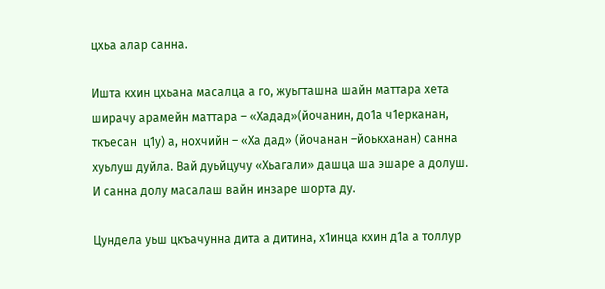цхьа алар санна.

Ишта кхин цхьана масалца а го, жуьгташна шайн маттара хета ширачу арамейн маттара – «Хадад»(йочанин, до1а ч1ерканан, ткъесан  ц1у) а, нохчийн – «Ха дад» (йочанан –йоькханан) санна хуьлуш дуйла. Вай дуьйцучу «Хьагали» дашца ша эшаре а долуш. И санна долу масалаш вайн инзаре шорта ду.

Цундела уьш цкъачунна дита а дитина, х1инца кхин д1а а толлур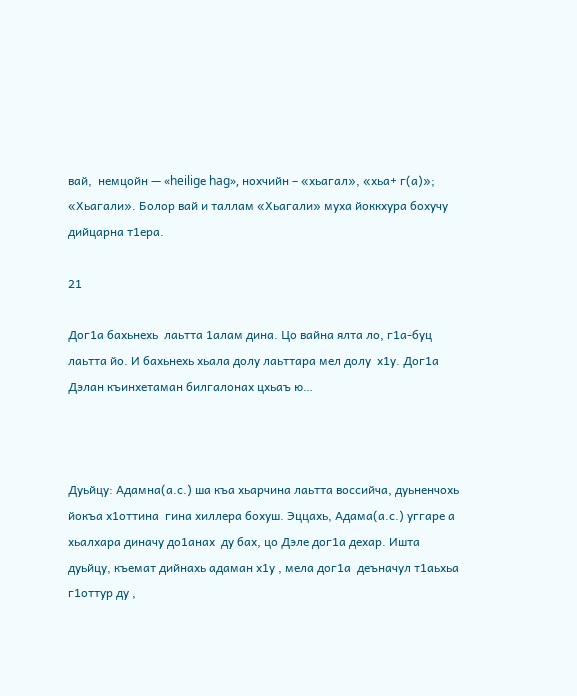вай,  немцойн — «heiligе hag», нохчийн – «хьагал», «хьа+ г(а)»; «Хьагали». Болор вай и таллам «Хьагали» муха йоккхура бохучу дийцарна т1ера.

21

Дог1а бахьнехь  лаьтта 1алам дина. Цо вайна ялта ло, г1а-буц лаьтта йо. И бахьнехь хьала долу лаьттара мел долу  х1у. Дог1а Дэлан къинхетаман билгалонах цхьаъ ю…



Дуьйцу: Адамна(а.с.) ша къа хьарчина лаьтта воссийча, дуьненчохь йокъа х1оттина  гина хиллера бохуш. Эццахь, Адама(а.с.) уггаре а хьалхара диначу до1анах  ду бах, цо Дэле дог1а дехар. Ишта дуьйцу, къемат дийнахь адаман х1у , мела дог1а  деъначул т1аьхьа  г1оттур ду ,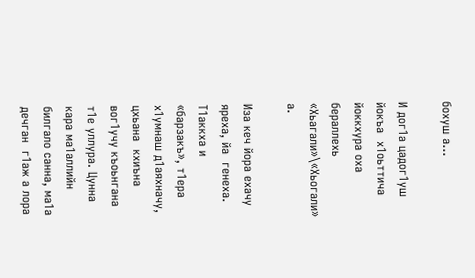бохуш а…

И дог1а цадог1уш йокъа  х1оьттича йоккхура оха бераллехь «Хьагали»\«Хьогали» а.

Иза кеч йора ехачу  яреха, йа  генеха. Т1аккха и «барзакъ», т1ера х1умнаш д1аяхначу,  цхьана  кхиъна вог1учу къоьнгана т1е уллура. Цунна кара ма1аллийн билгало санна, ма1а дечган  г1аж а лора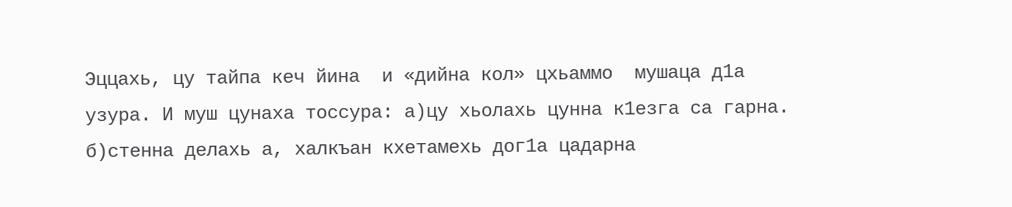Эццахь, цу тайпа кеч йина  и «дийна кол» цхьаммо  мушаца д1а узура. И муш цунаха тоссура: а)цу хьолахь цунна к1езга са гарна. б)стенна делахь а, халкъан кхетамехь дог1а цадарна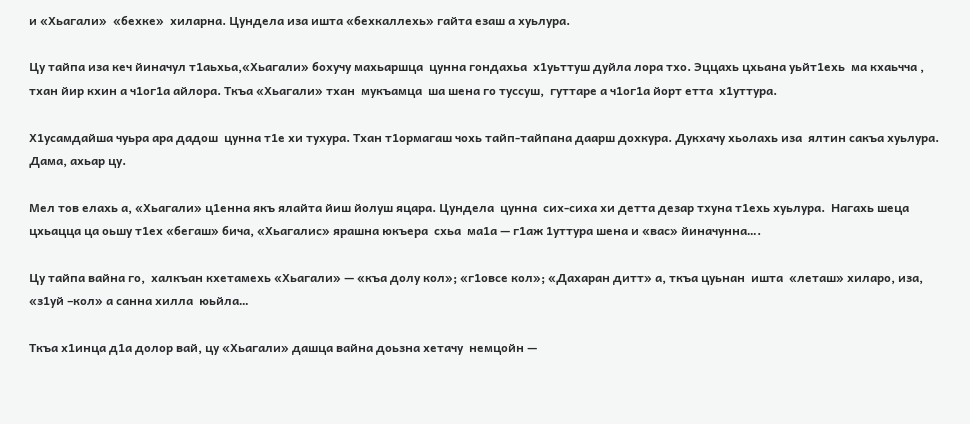и «Хьагали»  «бехке»  хиларна. Цундела иза ишта «бехкаллехь» гайта езаш а хуьлура.

Цу тайпа иза кеч йиначул т1аьхьа,«Хьагали» бохучу махьаршца  цунна гондахьа  х1уьттуш дуйла лора тхо. Эццахь цхьана уьйт1ехь  ма кхаьчча , тхан йир кхин а ч1ог1а айлора. Ткъа «Хьагали» тхан  мукъамца  ша шена го туссуш,  гуттаре а ч1ог1а йорт етта  х1уттура.

Х1усамдайша чуьра ара дадош  цунна т1е хи тухура. Тхан т1ормагаш чохь тайп-тайпана даарш дохкура. Дукхачу хьолахь иза  ялтин сакъа хуьлура.  Дама, ахьар цу.

Мел тов елахь а, «Хьагали» ц1енна якъ ялайта йиш йолуш яцара. Цундела  цунна  сих-сиха хи детта дезар тхуна т1ехь хуьлура.  Нагахь шеца цхьацца ца оьшу т1ех «бегаш» бича, «Хьагалис» ярашна юкъера  схьа  ма1а — г1аж 1уттура шена и «вас» йиначунна….

Цу тайпа вайна го,  халкъан кхетамехь «Хьагали» — «къа долу кол»; «г1овсе кол»; «Дахаран дитт» а, ткъа цуьнан  ишта  «леташ» хиларо, иза, «з1уй –кол» а санна хилла  юьйла…

Ткъа х1инца д1а долор вай, цу «Хьагали» дашца вайна доьзна хетачу  немцойн —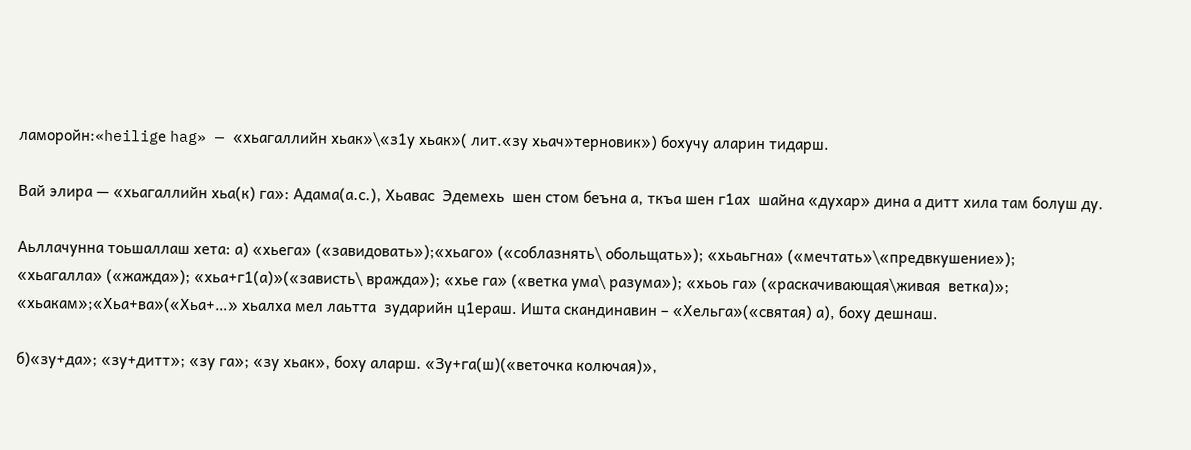ламоройн:«heiligе hag» — «хьагаллийн хьак»\«з1у хьак»( лит.«зу хьач»терновик») бохучу аларин тидарш.

Вай элира — «хьагаллийн хьа(к) га»: Адама(а.с.), Хьавас  Эдемехь  шен стом беъна а, ткъа шен г1ах  шайна «духар» дина а дитт хила там болуш ду.

Аьллачунна тоьшаллаш хета: а) «хьега» («завидовать»);«хьаго» («соблазнять\ обольщать»); «хьаьгна» («мечтать»\«предвкушение»); «хьагалла» («жажда»); «хьа+г1(а)»(«зависть\ вражда»); «хье га» («ветка ума\ разума»); «хьоь га» («раскачивающая\живая  ветка)»; «хьакам»;«Хьа+ва»(«Хьа+…» хьалха мел лаьтта  зударийн ц1ераш. Ишта скандинавин – «Хельга»(«святая) а), боху дешнаш.

б)«зу+да»; «зу+дитт»; «зу га»; «зу хьак», боху аларш. «Зу+га(ш)(«веточка колючая)»,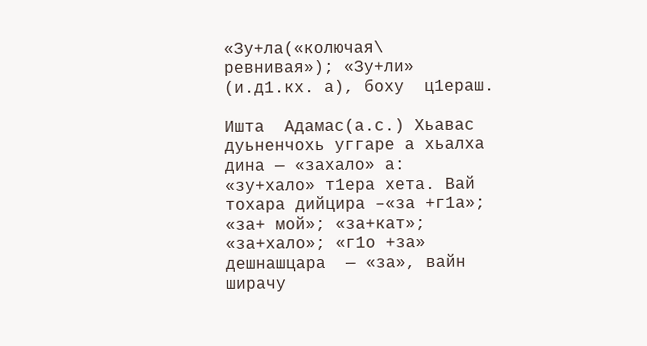«Зу+ла(«колючая\ ревнивая»); «Зу+ли» (и.д1.кх. а), боху  ц1ераш.

Ишта  Адамас(а.с.) Хьавас дуьненчохь уггаре а хьалха  дина — «захало» а: «зу+хало» т1ера хета. Вай тохара дийцира –«за +г1а»; «за+ мой»; «за+кат»; «за+хало»; «г1о +за» дешнашцара  — «за», вайн ширачу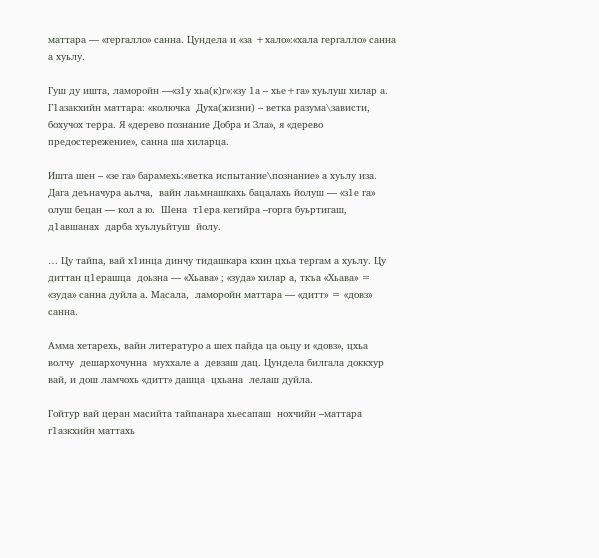маттара — «гергалло» санна. Цундела и «за +хало»:«хала гергалло» санна а хуьлу.

Гуш ду ишта, ламоройн —«з1у хьа(к)г»:«зу 1а – хье+га» хуьлуш хилар а. Г1азакхийн маттара: «колючка  Духа(жизни) – ветка разума\зависти, бохучох терра. Я «дерево познание Добра и Зла», я «дерево предостережение», санна ша хиларца.

Ишта шен – «зе га» барамехь:«ветка испытание\познание» а хуьлу иза. Дага деъначура аьлча,  вайн лаьмнашкахь бацалахь йолуш — «з1е га» олуш бецан — кол а ю.  Шена  т1ера кегийра –горга буьртигаш,  д1авшанах  дарба хуьлуьйтуш  йолу.

… Цу тайпа, вай х1инца динчу тидашкара кхин цхьа тергам а хуьлу. Цу диттан ц1ерашца  доьзна — «Хьава» ; «зуда» хилар а, ткъа «Хьава» = «зуда» санна дуйла а. Масала,  ламоройн маттара — «дитт» = «довз» санна.

Амма хетарехь, вайн литературо а шех пайда ца оьцу и «довз», цхьа волчу  дешархочунна  муххале а  девзаш дац. Цундела билгала доккхур вай, и дош ламчохь «дитт» дашца  цхьана  лелаш дуйла.

Гойтур вай церан масийта тайпанара хьесапаш  нохчийн –маттара г1азкхийн маттахь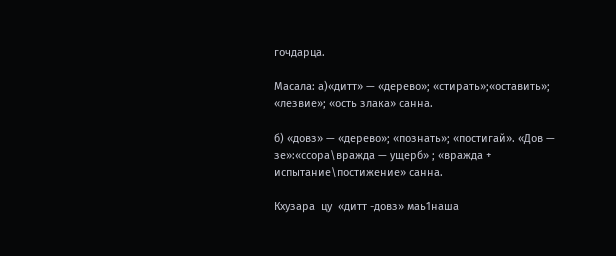гочдарца.

Масала: а)«дитт» — «дерево»; «стирать»;«оставить»; «лезвие»; «ость злака» санна.

б) «довз» — «дерево»; «познать»; «постигай». «Дов — зе»:«ссора\вражда — ущерб» ; «вражда + испытание\постижение» санна.

Кхузара  цу  «дитт -довз» маь1наша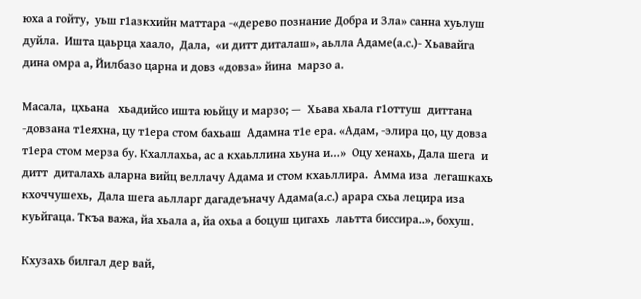юха а гойту,  уьш г1азкхийн маттара -«дерево познание Добра и Зла» санна хуьлуш дуйла.  Ишта цаьрца хаало,  Дала,  «и дитт диталаш», аьлла Адаме(а.с.)- Хьавайга дина омра а, Йилбазо царна и довз «довза» йина  марзо а.

Масала,  цхьана   хьадийсо ишта юьйцу и марзо; —  Хьава хьала г1оттуш  диттана -довзана т1еяхна, цу т1ера стом бахьаш  Адамна т1е ера. «Адам, -элира цо, цу довза  т1ера стом мерза бу. Кхаллахьа, ас а кхаьллина хьуна и…»  Оцу хенахь, Дала шега  и дитт  диталахь аларна вийц веллачу Адама и стом кхаьллира.  Амма иза  легашкахь кхоччушехь,  Дала шега аьлларг дагадеъначу Адама(а.с.) арара схьа лецира иза куьйгаца. Ткъа важа, йа хьала а, йа охьа а боцуш цигахь  лаьтта биссира..», бохуш.

Кхузахь билгал дер вай,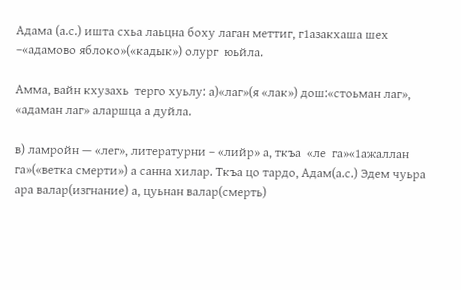Адама (а.с.) ишта схьа лаьцна боху лаган меттиг, г1азакхаша шех –«адамово яблоко»(«кадык») олург  юьйла.

Амма, вайн кхузахь  терго хуьлу: а)«лаг»(я «лак») дош:«стоьман лаг», «адаман лаг» аларшца а дуйла.

в) ламройн — «лег», литературни – «лийр» а, ткъа  «ле  га»«1ажаллан га»(«ветка смерти») а санна хилар. Ткъа цо тардо, Адам(а.с.) Эдем чуьра ара валар(изгнание) а, цуьнан валар(смерть)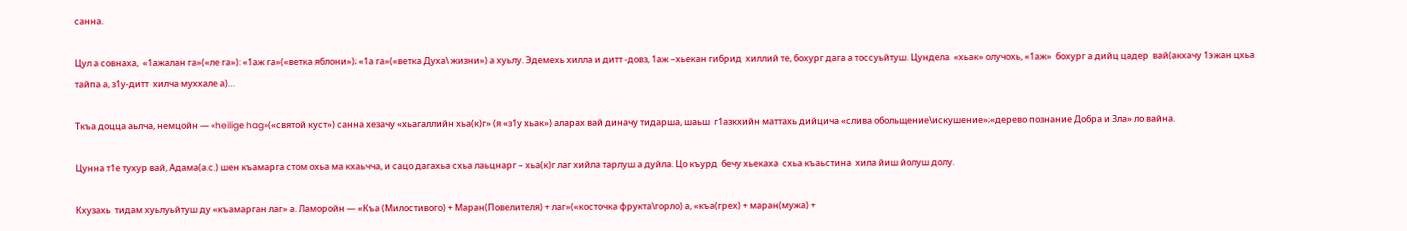санна.

Цул а совнаха,  «1ажалан га»(«ле га»): «1аж га»(«ветка яблони»); «1а га»(«ветка Духа\ жизни») а хуьлу. Эдемехь хилла и дитт -довз, 1аж –хьекан гибрид  хиллий те, бохург дага а тоссуьйтуш. Цундела  «хьак» олучохь, «1аж»  бохург а дийц цадер  вай(акхачу 1эжан цхьа тайпа а, з1у-дитт  хилча муххале а)…

Ткъа доцца аьлча, немцойн — «heiligе hag»(«святой куст») санна хезачу «хьагаллийн хьа(к)г» (я «з1у хьак») аларах вай диначу тидарша, шаьш  г1азкхийн маттахь дийцича «слива обольщение\искушение»;«дерево познание Добра и Зла» ло вайна.

Цунна т1е тухур вай, Адама(а.с.) шен къамарга стом охьа ма кхаьчча, и сацо дагахьа схьа лаьцнарг – хьа(к)г лаг хийла тарлуш а дуйла. Цо къурд  бечу хьекахa  схьа къаьстина  хила йиш йолуш долу.

Кхузахь  тидам хуьлуьйтуш ду «къамарган лаг» а. Ламоройн — «Къа (Милостивого) + Маран(Повелителя) + лаг»(«косточка фрукта\горло) а, «къа(грех) + маран(мужа) +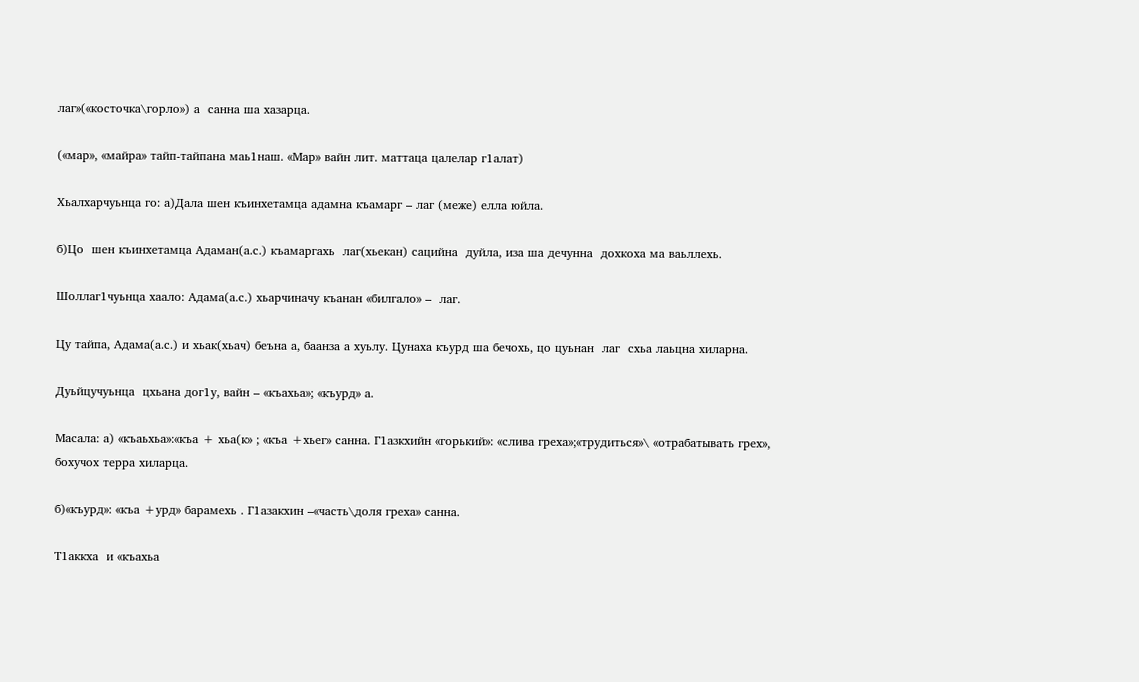лаг»(«косточка\горло») а  санна ша хазарца.

(«мар», «майра» тайп-тайпана маь1наш. «Мар» вайн лит. маттаца цалелар г1алат)

Хьалхарчуьнца го: а)Дала шен къинхетамца адамна къамарг – лаг (меже) елла юйла.

б)Цо  шен къинхетамца Адаман(а.с.) къамаргахь  лаг(хьекан) сацийна  дуйла, иза ша дечунна  дохкоха ма ваьллехь.

Шоллаг1чуьнца хаало: Адама(а.с.) хьарчиначу къанан «билгало» –  лаг.

Цу тайпа, Адама(а.с.) и хьак(хьач) беъна а, баанза а хуьлу. Цунаха къурд ша бечохь, цо цуьнан  лаг  схьа лаьцна хиларна.

Дуьйцучуьнца  цхьана дог1у, вайн – «къахьа»; «къурд» а.

Масала: а) «къаьхьа»:«къа + хьа(к» ; «къа +хьег» санна. Г1азкхийн «горький»: «слива греха»;«трудиться»\ «отрабатывать грех», бохучох терра хиларца.

б)«къурд»: «къа +урд» барамехь . Г1азакхин –«часть\доля греха» санна.

Т1аккха  и «къахьа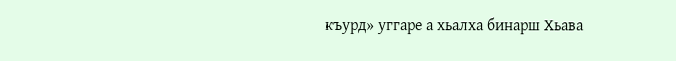къурд» уггаре а хьалха бинарш Хьава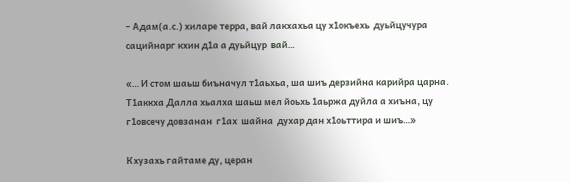– Адам(а.с.) хиларе терра, вай лакхахьа цу х1окъехь  дуьйцучура сацийнарг кхин д1а а дуьйцур  вай…

«… И стом шаьш биъначул т1аьхьа, ша шиъ дерзийна карийра царна. Т1аккха Далла хьалха шаьш мел йоьхь 1аьржа дуйла а хиъна, цу г1овсечу довзанан  г1ах  шайна  духар дан х1оьттира и шиъ…»

Кхузахь гайтаме ду, церан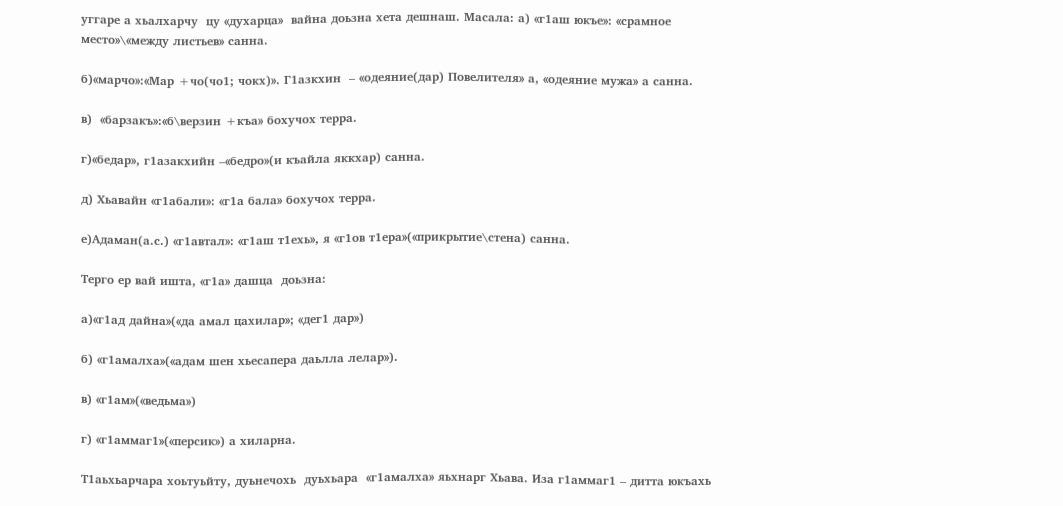уггаре а хьалхарчу  цу «духарца»  вайна доьзна хета дешнаш. Масала: а) «г1аш юкъе»: «срамное  место»\«между листьев» санна.

б)«марчо»:«Мар +чо(чо1; чокх)». Г1азкхин  – «одеяние(дар) Повелителя» а, «одеяние мужа» а санна.

в)  «барзакъ»:«б\верзин +къа» бохучох терра.

г)«бедар», г1азакхийн –«бедро»(и къайла яккхар) санна.

д) Хьавайн «г1абали»: «г1а бала» бохучох терра.

е)Адаман(а.с.) «г1автал»: «г1аш т1ехь», я «г1ов т1ера»(«прикрытие\стена) санна.

Терго ер вай ишта, «г1а» дашца  доьзна:

а)«г1ад дайна»(«да амал цахилар»; «дег1 дар»)

б) «г1амалха»(«адам шен хьесапера даьлла лелар»).

в) «г1ам»(«ведьма»)

г) «г1аммаг1»(«персик») а хиларна.

Т1аьхьарчара хоьтуьйту, дуьнечохь  дуьхьара  «г1амалха» яьхнарг Хьава. Иза г1аммаг1 – дитта юкъахь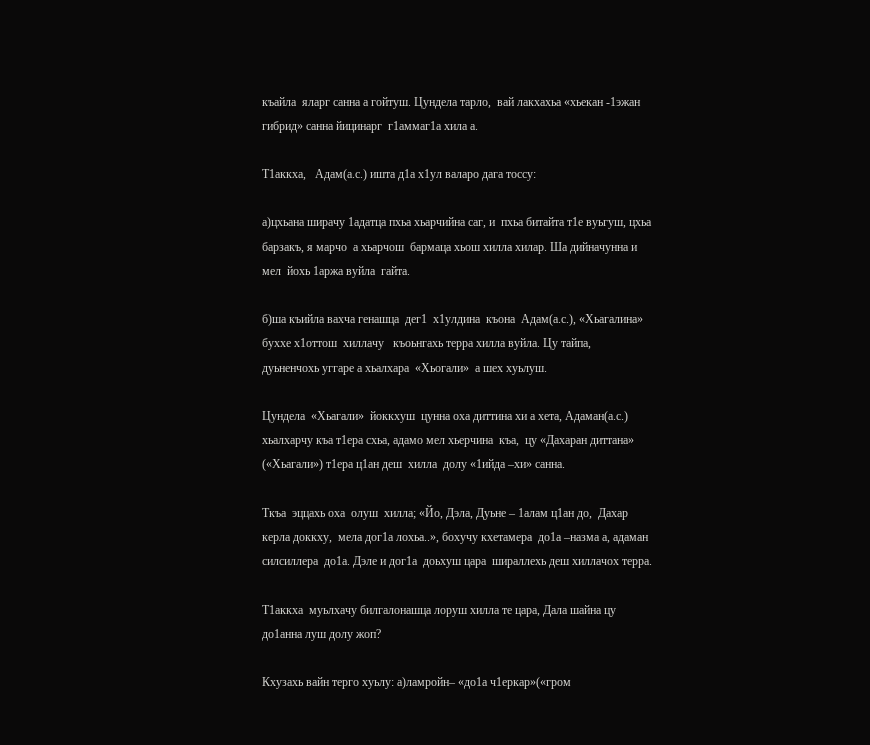къайла  яларг санна а гойтуш. Цундела тарло,  вай лакхахьа «хьекан -1эжан гибрид» санна йицинарг  г1аммаг1а хила а.

Т1аккха,   Адам(а.с.) ишта д1а х1ул валаро дага тоссу:

а)цхьана ширачу 1адатца пхьа хьарчийна саг, и  пхьа битайта т1е вуьгуш, цхьа барзакъ, я марчо  а хьарчош  бармаца хьош хилла хилар. Ша дийначунна и мел  йохь 1аржа вуйла  гайта.

б)ша къийла вахча генашца  дег1  х1улдина  къона  Адам(а.с.), «Хьагалина»  буххе х1оттош  хиллачу   къоьнгахь терра хилла вуйла. Цу тайпа,  дуьненчохь уггаре а хьалхара  «Хьогали»  а шех хуьлуш.

Цундела  «Хьагали»  йоккхуш  цунна оха диттина хи а хета, Адаман(а.с.) хьалхарчу къа т1ера схьа, адамо мел хьерчина  къа,  цу «Дахаран диттана» («Хьагали») т1ера ц1ан деш  хилла  долу «1ийда –хи» санна.

Ткъа  эццахь оха  олуш  хилла; «Йо, Дэла, Дуьне – 1алам ц1ан до,  Дахар керла доккху,  мела дог1а лохьа..», бохучу кхетамера  до1а –назма а, адаман силсиллера  до1а. Дэле и дог1а  доьхуш цара  шираллехь деш хиллачох терра.

Т1аккха  муьлхачу билгалонашца лоруш хилла те цара, Дала шайна цу до1анна луш долу жоп?

Кхузахь вайн терго хуьлу: а)ламройн– «до1а ч1еркар»(«гром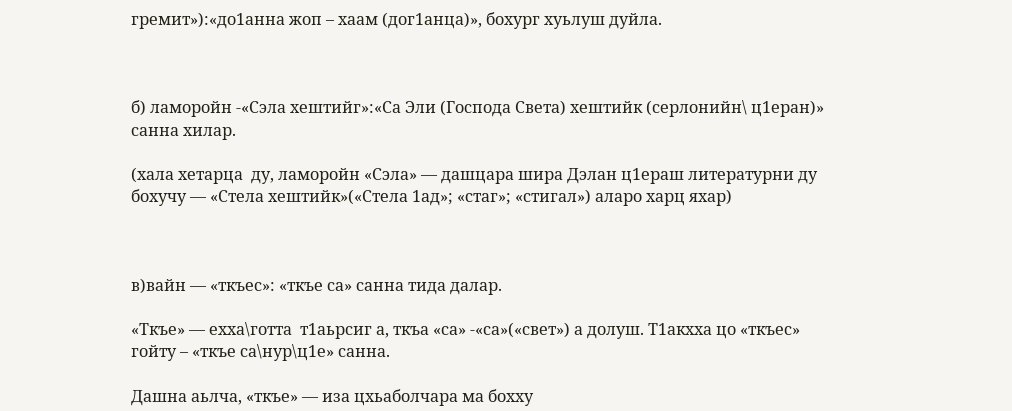гремит»):«до1анна жоп – хаам (дог1анца)», бохург хуьлуш дуйла.



б) ламоройн -«Сэла хештийг»:«Са Эли (Господа Света) хештийк (серлонийн\ ц1еран)» санна хилар.

(хала хетарца  ду, ламоройн «Сэла» — дашцара шира Дэлан ц1ераш литературни ду бохучу — «Стела хештийк»(«Стела 1ад»; «стаг»; «стигал») аларо харц яхар)



в)вайн — «ткъес»: «ткъе са» санна тида далар.

«Ткъе» — ехха\готта  т1аьрсиг а, ткъа «са» -«са»(«свет») а долуш. Т1акхха цо «ткъес» гойту – «ткъе са\нур\ц1е» санна.

Дашна аьлча, «ткъе» — иза цхьаболчара ма бохху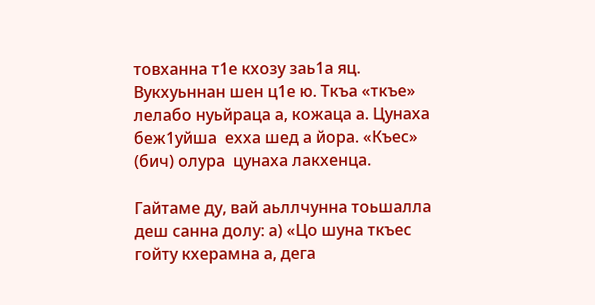товханна т1е кхозу заь1а яц. Вукхуьннан шен ц1е ю. Ткъа «ткъе» лелабо нуьйраца а, кожаца а. Цунаха  беж1уйша  ехха шед а йора. «Къес» (бич) олура  цунаха лакхенца.

Гайтаме ду, вай аьллчунна тоьшалла деш санна долу: а) «Цо шуна ткъес гойту кхерамна а, дега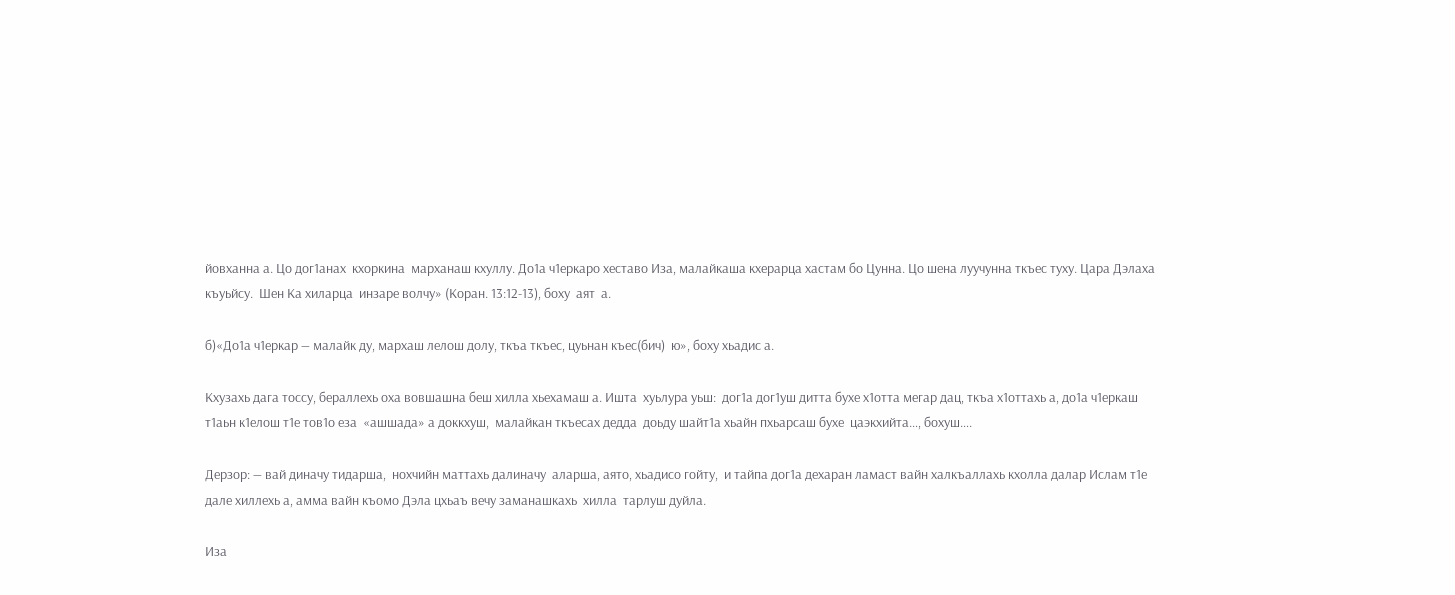йовханна а. Цо дог1анах  кхоркина  марханаш кхуллу. До1а ч1еркаро хеставо Иза, малайкаша кхерарца хастам бо Цунна. Цо шена луучунна ткъес туху. Цара Дэлаха къуьйсу.  Шен Ка хиларца  инзаре волчу» (Коран. 13:12-13), боху  аят  а.

б)«До1а ч1еркар — малайк ду, мархаш лелош долу, ткъа ткъес, цуьнан къес(бич)  ю», боху хьадис а.

Кхузахь дага тоссу, бераллехь оха вовшашна беш хилла хьехамаш а. Ишта  хуьлура уьш:  дог1а дог1уш дитта бухе х1отта мегар дац, ткъа х1оттахь а, до1а ч1еркаш т1аьн к1елош т1е тов1о еза  «ашшада» а доккхуш,  малайкан ткъесах дедда  доьду шайт1а хьайн пхьарсаш бухе  цаэкхийта…, бохуш….

Дерзор: — вай диначу тидарша,  нохчийн маттахь далиначу  аларша, аято, хьадисо гойту,  и тайпа дог1а дехаран ламаст вайн халкъаллахь кхолла далар Ислам т1е дале хиллехь а, амма вайн къомо Дэла цхьаъ вечу заманашкахь  хилла  тарлуш дуйла.

Иза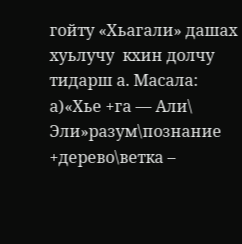гойту «Хьагали» дашах хуьлучу  кхин долчу  тидарш а. Масала: а)«Хье +га — Али\ Эли»разум\познание +дерево\ветка –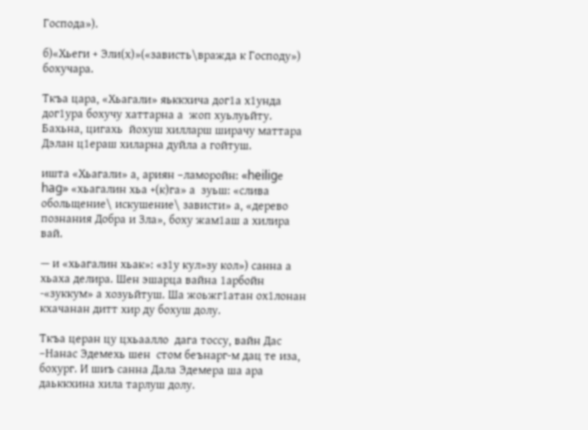Господа»).

б)«Хьеги + Эли(х)»(«зависть\вражда к Господу») бохучара.

Ткъа цара, «Хьагали» яьккхича дог1а х1унда дог1ура бохучу хаттарна а  жоп хуьлуьйту. Бахьна, цигахь  йохуш хилларш ширачу маттара Дэлан ц1ераш хиларна дуйла а гойтуш.

ишта «Хьагали» а, ариян –ламоройн: «heiligе hag» «хьагалин хьа +(к)га» а  зуьш: «слива обольщение\ искушение\ зависти» а, «дерево познания Добра и Зла», боху жам1аш а хилира вай.

— и «хьагалин хьак»: «з1у кул»зу кол») санна а хьаха делира. Шен эшарца вайна 1арбойн -«зуккум» а хозуьйтуш. Ша жоьжг1атан ох1лонан кхачанан дитт хир ду бохуш долу.

Ткъа церан цу цхьаалло  дага тоссу, вайн Дас –Нанас Эдемехь шен  стом беънарг-м дац те иза, бохург. И шиъ санна Дала Эдемера ша ара даьккхина хила тарлуш долу.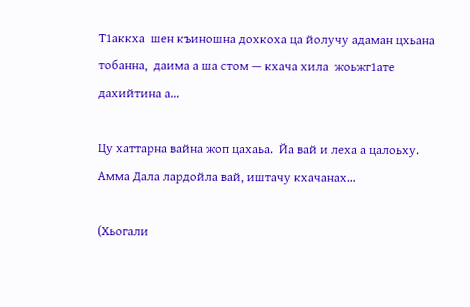Т1аккха  шен къиношна дохкоха ца йолучу адаман цхьана тобанна,  даима а ша стом — кхача хила  жоьжг1ате  дахийтина а…

Цу хаттарна вайна жоп цахаьа.  Йа вай и леха а цалоьху. Амма Дала лардойла вай, иштачу кхачанах…

(Хьогали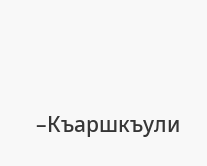–Къаршкъули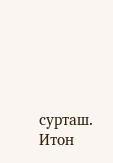сурташ.  Итон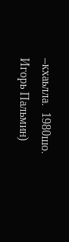–кхаьлла.  1980шо. Игорь Пальмин)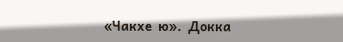«Чакхе  ю».  Докка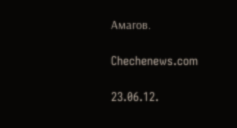Амагов.

Chechenews.com

23.06.12.